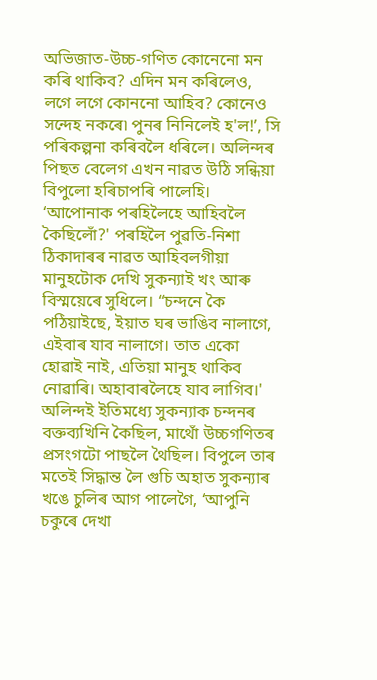অভিজাত-উচ্চ-গণিত কোনেনো মন কৰি থাকিব? এদিন মন কৰিলেও, লগে লগে কোননো আহিব? কোনেও সন্দেহ নকৰে৷ পুনৰ নিনিলেই হ'ল!’, সি পৰিকল্পনা কৰিবলৈ ধৰিলে। অলিন্দৰ পিছত বেলেগ এখন নাৱত উঠি সন্ধিয়া বিপুলো হৰিচাপৰি পালেহি। ‘আপোনাক পৰহিলৈহে আহিবলৈ কৈছিলোঁ?' পৰহিলৈ পুৱতি-নিশা ঠিকাদাৰৰ নাৱত আহিবলগীয়া মানুহটোক দেখি সুকন্যাই খং আৰু বিস্ময়েৰে সুধিলে। “চন্দনে কৈ পঠিয়াইছে, ইয়াত ঘৰ ভাঙিব নালাগে, এইবাৰ যাব নালাগে। তাত একো হোৱাই নাই, এতিয়া মানুহ থাকিব নোৱাৰি। অহাবাৰলৈহে যাব লাগিব।' অলিন্দই ইতিমধ্যে সুকন্যাক চন্দনৰ বক্তব্যখিনি কৈছিল, মাথোঁ উচ্চগণিতৰ প্ৰসংগটো পাছলৈ থৈছিল। বিপুলে তাৰ মতেই সিদ্ধান্ত লৈ গুচি অহাত সুকন্যাৰ খঙে চুলিৰ আগ পালেগৈ, ‘আপুনি চকুৰে দেখা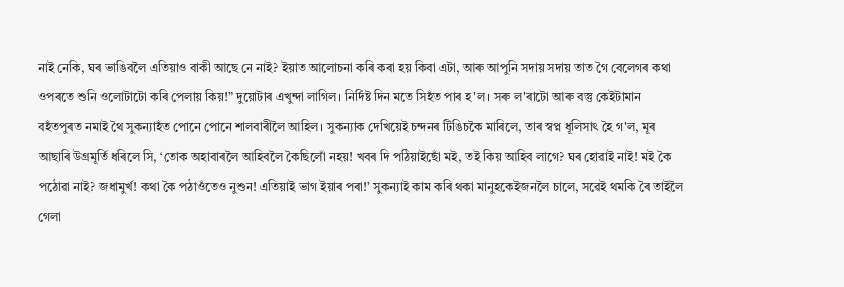নাই নেকি, ঘৰ ভাঙিবলৈ এতিয়াও বাকী আছে নে নাই? ইয়াত আলোচনা কৰি কৰা হয় কিবা এটা, আৰু আপুনি সদায় সদায় তাত গৈ বেলেগৰ কথা ওপৰতে শুনি ওলোটাটো কৰি পেলায় কিয়!” দুয়োটাৰ এখুন্দা লাগিল। নিৰ্দিষ্ট দিন মতে সিহঁত পাৰ হ'ল। সৰু ল'ৰাটো আৰু বস্তু কেইটামান বহঁতপুৰত নমাই থৈ সুকন্যাহঁত পোনে পোনে শালবাৰীলৈ আহিল। সুকন্যাক দেখিয়েই চন্দনৰ টিঙিচকৈ মাৰিলে, তাৰ স্বপ্ন ধূলিসাৎ হৈ গ'ল, মূৰ আছাৰি উগ্ৰমূৰ্তি ধৰিলে সি, ‘তোক অহাবাৰলৈ আহিবলৈ কৈছিলোঁ নহয়! খবৰ দি পঠিয়াইছোঁ মই, তই কিয় আহিব লাগে? ঘৰ হোৱাই নাই! মই কৈ পঠোৱা নাই? জধামুৰ্খ! কথা কৈ পঠাওঁতেও নুশুন! এতিয়াই ভাগ ইয়াৰ পৰা!’ সুকন্যাই কাম কৰি থকা মানুহকেইজনলৈ চালে, সৱেই থমকি ৰৈ তাইলৈ গেলা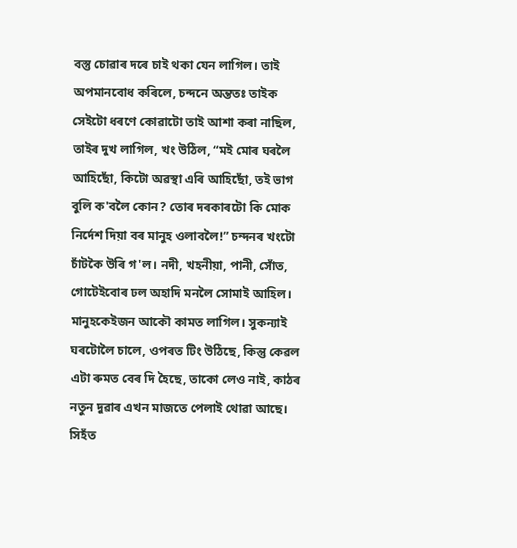বস্তু চোৱাৰ দৰে চাই থকা যেন লাগিল। তাই অপমানবোধ কৰিলে, চন্দনে অন্ততঃ তাইক সেইটো ধৰণে কোৱাটো তাই আশা কৰা নাছিল, তাইৰ দুখ লাগিল, খং উঠিল, “মই মোৰ ঘৰলৈ আহিছোঁ, কিটো অৱস্থা এৰি আহিছোঁ, তই ভাগ বুলি ক'বলৈ কোন? তোৰ দৰকাৰটো কি মোক নিৰ্দেশ দিয়া বৰ মানুহ ওলাবলৈ!” চন্দনৰ খংটো চাঁটকৈ উৰি গ'ল। নদী, খহনীয়া, পানী, সোঁত, গোটেইবোৰ ঢল অহাদি মনলৈ সোমাই আহিল। মানুহকেইজন আকৌ কামত লাগিল। সুকন্যাই ঘৰটোলৈ চালে, ওপৰত টিং উঠিছে, কিন্তু কেৱল এটা ৰুমত বেৰ দি হৈছে, তাকো লেও নাই, কাঠৰ নতুন দুৱাৰ এখন মাজতে পেলাই থোৱা আছে। সিহঁত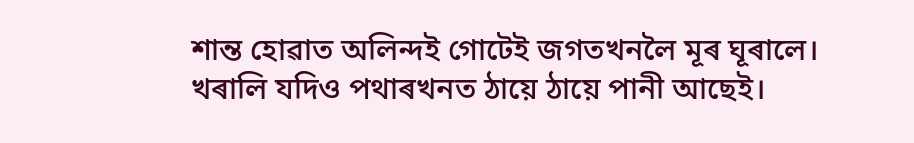শান্ত হোৱাত অলিন্দই গোটেই জগতখনলৈ মূৰ ঘূৰালে। খৰালি যদিও পথাৰখনত ঠায়ে ঠায়ে পানী আছেই।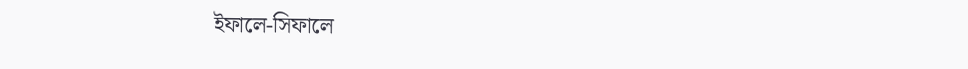ইফালে-সিফালে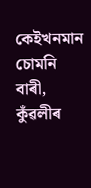কেইখনমান চোমনি বাৰী, কুঁৱলীৰ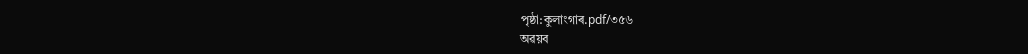পৃষ্ঠা:কুলাংগাৰ.pdf/৩৫৬
অৱয়ব